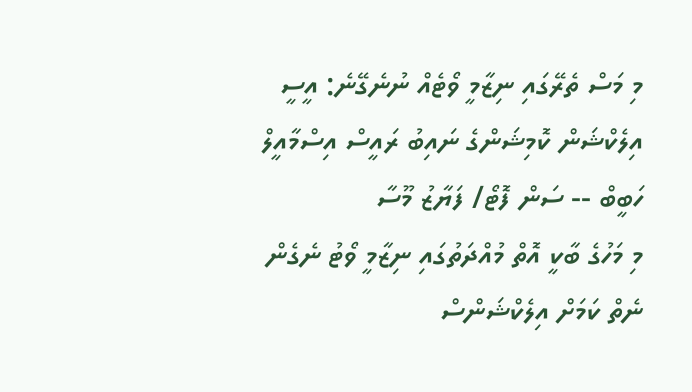މި މަސް ތެރޭގައި ނިޒާމީ ވޯޓެއް ނުނެގޭނެ: އީސީ
އިލެކްޝަން ކޮމިޝަންގެ ނައިބު ރައީސް އިސްމާއީލް ހަބީބް -- ސަން ފޮޓޯ/ ފަޔާޒު މޫސާ
މި މަހުގެ ބާކީ އޮތް މުއްދަތުގައި ނިޒާމީ ވޯޓު ނެގެން ނެތް ކަމަށް އިލެކްޝަންސް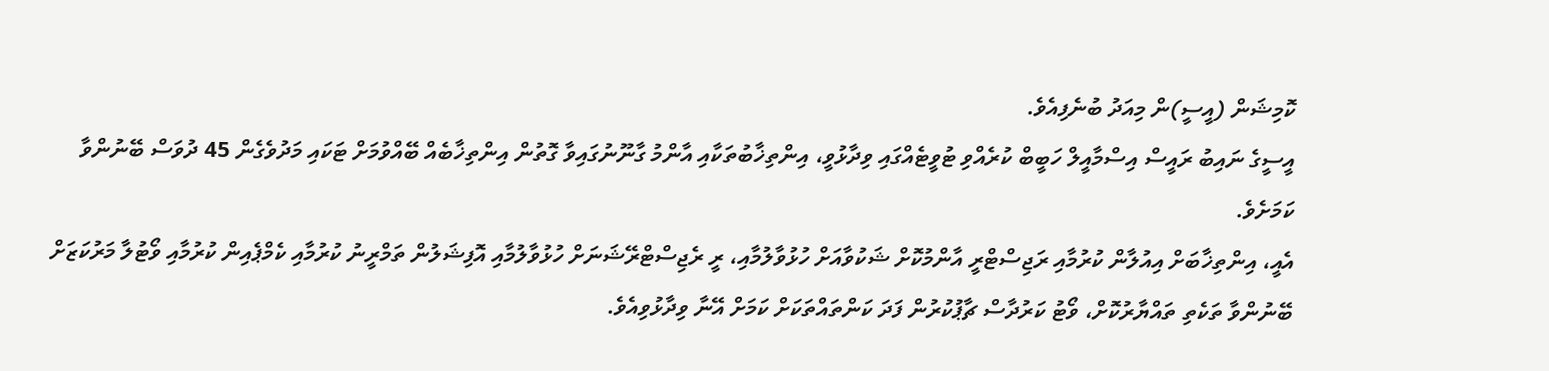ކޮމިޝަން (އީސީ)ން މިއަދު ބުނެފިއެވެ.
އީސީގެ ނައިބު ރައީސް އިސްމާއީލް ހަބީބް ކުރެއްވި ޓުވީޓެއްގައި ވިދާޅުވީ، އިންތިޚާބުތަކާއި އާންމު ގާނޫނުގައިވާ ގޮތުން އިންތިޚާބެއް ބޭއްވުމަށް ޓަކައި މަދުވެގެން 45 ދުވަސް ބޭނުންވާ ކަމަށެވެ.
އެއީ، އިންތިޚާބަށް އިއުލާން ކުރުމާއި ރަޖިސްޓްރީ އާންމުކޮށް ޝަކުވާއަށް ހުޅުވާލުމާއި، ރީ ރެޖިސްޓްރޭޝަނަށް ހުޅުވާލުމާއި އޮފިޝަލުން ތަމްރީނު ކުރުމާއި ކެމްޕެއިން ކުރުމާއި ވޯޓުލާ މަރުކަޒަށް ބޭނުންވާ ތަކެތި ތައްޔާރުކޮށް، ވޯޓު ކަރުދާސް ޗާޕުކުރުން ފަދަ ކަންތައްތަކަށް ކަމަށް އޭނާ ވިދާޅުވިއެވެ.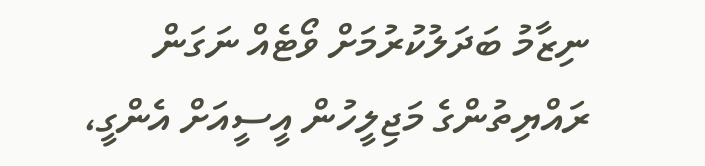ނިޒާމު ބަދަލުކުރުމަށް ވޯޓެއް ނަގަން ރައްޔިތުންގެ މަޖިލީހުން އީސީއަށް އެންގީ،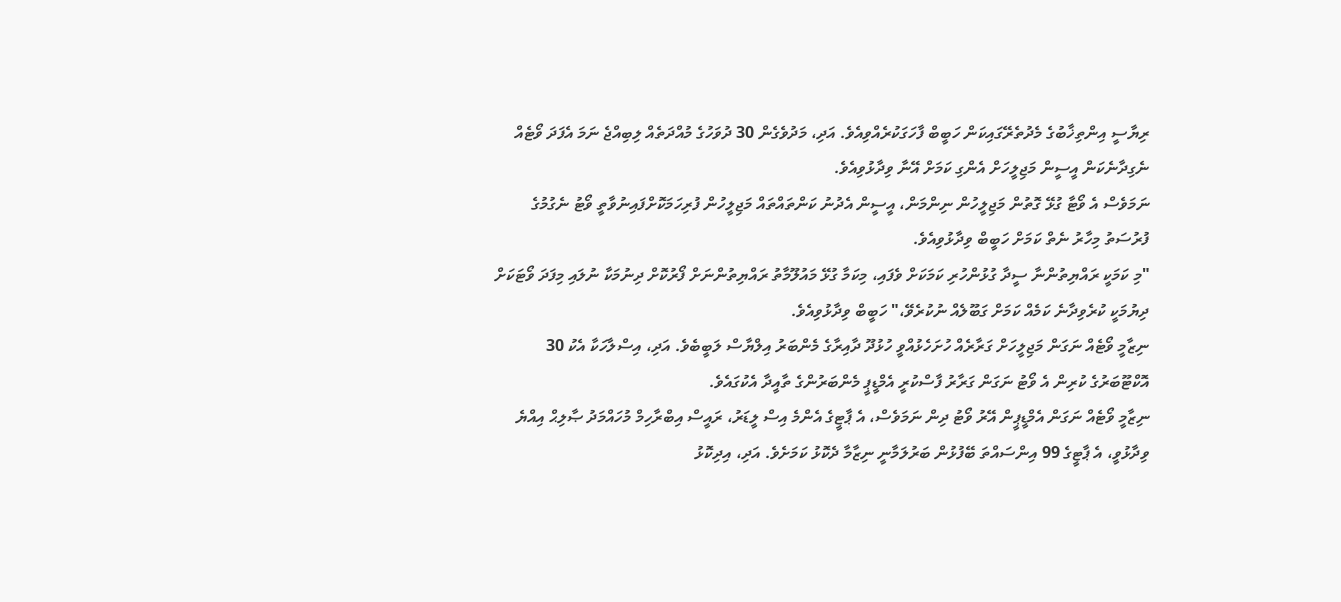ރިޔާސީ އިންތިޚާބުގެ މެދުތެރޭގައިކަން ހަބީބް ފާހަގަކުރެއްވިއެވެ. އަދި، މަދުވެގެން 30 ދުވަހުގެ މުއްދަތެއް ލިބިއްޖެ ނަމަ އެފަދަ ވޯޓެއް ނެގިދާނެކަން އީސީން މަޖިލީހަށް އެންގި ކަމަށް އޭނާ ވިދާޅުވިއެވެ.
ނަމަވެސް އެ ވޯޓާ ގުޅޭ ގޮތުން މަޖިލީހުން ނިންމަން، އީސީން އެދުނު ކަންތައްތައް މަޖިލީހުން ފުރިހަމަކޮށްފައިނުވާތީ ވޯޓު ނެގުމުގެ ފުރުސަތު މިހާރު ނެތް ކަމަށް ހަބީބް ވިދާޅުވިއެވެ.
"މި ކަމަކީ ރައްޔިތުންނާ ސީދާ ގުޅުންހުރި ކަމަކަށް ވެފައި، މިކަމާ ގުޅޭ މައުލޫމާތު ރައްޔިތުންނަށް ފޯރުކޮށް ދިނުމަކާ ނުލައި މިފަދަ ވޯޓަކަށް ދިޔުމަކީ ކުރެވިދާނެ ކަމެއް ކަމަށް ގަބޫލެއް ނުކުރެވޭ،" ހަބީބް ވިދާޅުވިއެވެ.
ނިޒާމީ ވޯޓެއް ނަގަން މަޖިލީހަށް ގަރާރެއް ހުށަހެޅުއްވީ ހުޅުދޫ ދާއިރާގެ މެންބަރު އިލްޔާސް ލަބީބެވެ. އަދި، އިސްލާހަކާ އެކު 30 އޮކްޓޫބަރުގެ ކުރިން އެ ވޯޓު ނަގަން ގަރާރު ފާސްކުރީ އެމްޑީޕީ މެންބަރުންގެ ތާއީދާ އެކުގައެވެ.
ނިޒާމީ ވޯޓެއް ނަގަން އެމްޑީޕީން އޭރު ވޯޓު ދިން ނަމަވެސް، އެ ޕާޓީގެ އެންމެ އިސް ލީޑަރު، ރައީސް އިބްރާހިމް މުހައްމަދު ޞާލިޙް އިއްޔެ ވިދާޅުވީ، އެ ޕާޓީގެ 99 އިންސައްތަ ބޭފުޅުން ބަރުލަމާނީ ނިޒާމާ ދެކޮޅު ކަމަށެވެ. އަދި، އިދިކޮޅު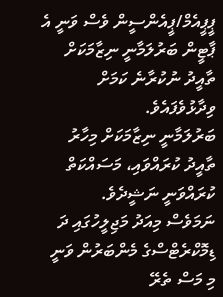ޕީޕީއެމް/ޕީއެންސީން ވެސް ވަނީ އެ ޕާޓީން ބަރުލަމާނީ ނިޒާމަކަށް ތާއީދު ނުކުރާނެ ކަމަށް ވިދާޅުވެފައެވެ.
ބަރުލަމާނީ ނިޒާމަކަށް މިހާރު ތާއީދު ކުރައްވައި، މަސައްކަތް ކުރައްވަނީ ނަޝީދެވެ.
ނަމަވެސް މިއަދު މަޖިލީހުގައި ދަ ޑިމޮކްރެޓްސްގެ މެންބަރުން ވަނީ މި މަސް ތެރޭ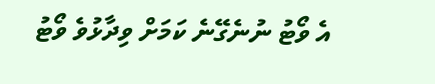އެ ވޯޓު ނުނެގޭނެ ކަމަށް ވިދާޅުވެ ވޯޓު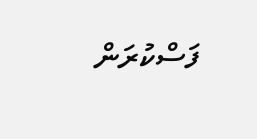ފަސްކުރަން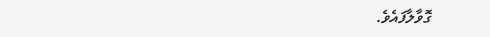ގޮވާލާފައެވެ.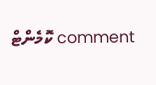comment ކޮމެންޓް